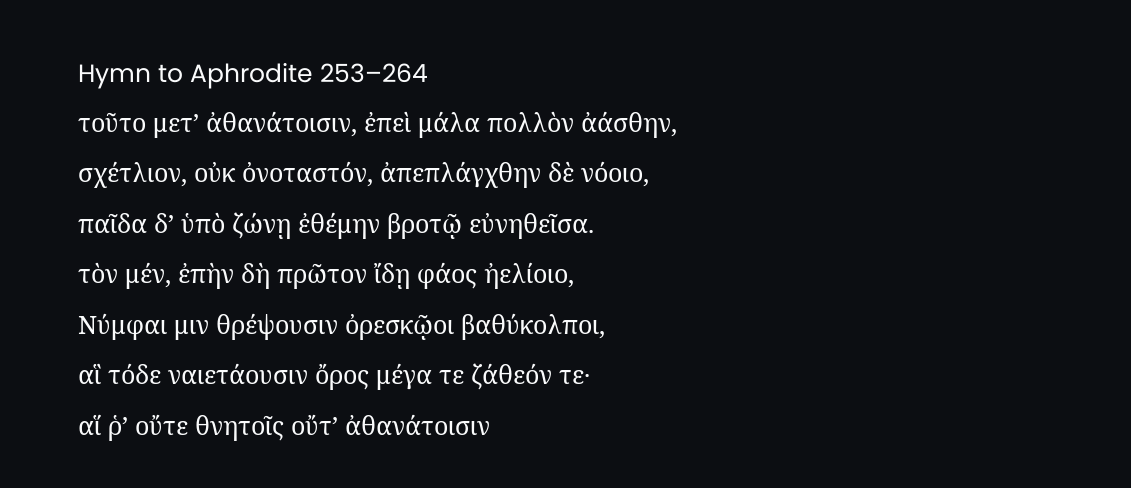Hymn to Aphrodite 253–264
τοῦτο μετʼ ἀθανάτοισιν, ἐπεὶ μάλα πολλὸν ἀάσθην,
σχέτλιον, οὐκ ὀνοταστόν, ἀπεπλάγχθην δὲ νόοιο,
παῖδα δʼ ὑπὸ ζώνῃ ἐθέμην βροτῷ εὐνηθεῖσα.
τὸν μέν, ἐπὴν δὴ πρῶτον ἴδῃ φάος ἠελίοιο,
Νύμφαι μιν θρέψουσιν ὀρεσκῷοι βαθύκολποι,
αἳ τόδε ναιετάουσιν ὄρος μέγα τε ζάθεόν τε·
αἵ ῥʼ οὔτε θνητοῖς οὔτʼ ἀθανάτοισιν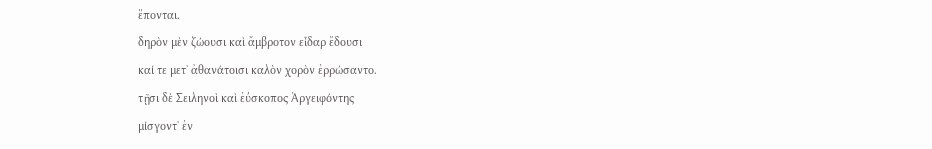ἕπονται.
δηρὸν μὲν ζώουσι καὶ ἄμβροτον εἶδαρ ἔδουσι
καί τε μετʼ ἀθανάτοισι καλὸν χορὸν ἐρρώσαντο.
τῇσι δὲ Σειληνοὶ καὶ ἐύσκοπος Ἀργειφόντης
μίσγοντʼ ἐν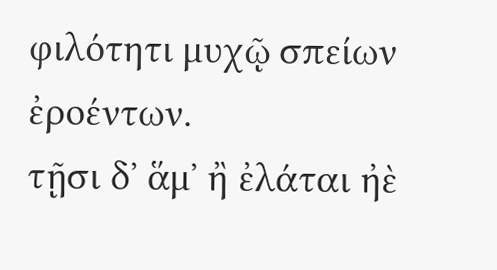φιλότητι μυχῷ σπείων ἐροέντων.
τῇσι δʼ ἅμʼ ἢ ἐλάται ἠὲ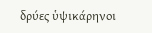δρύες ὑψικάρηνοι